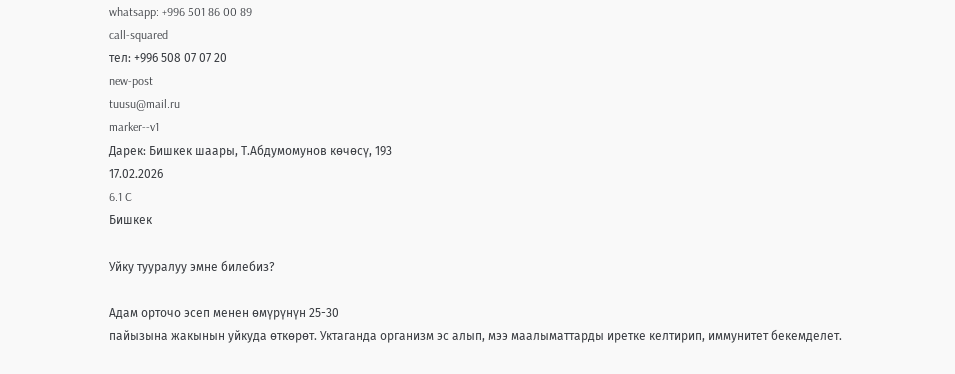whatsapp: +996 501 86 00 89
call-squared
тел: +996 508 07 07 20
new-post
tuusu@mail.ru
marker--v1
Дарек: Бишкек шаары, Т.Абдумомунов көчөсү, 193
17.02.2026
6.1 C
Бишкек

Уйку тууралуу эмне билебиз?

Адам орточо эсеп менен өмүрүнүн 25-30
пайызына жакынын уйкуда өткөрөт. Уктаганда организм эс алып, мээ маалыматтарды иретке келтирип, иммунитет бекемделет.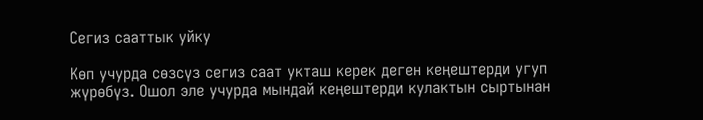Сегиз сааттык уйку

Көп учурда сөзсүз сегиз саат укташ керек деген кеңештерди угуп жүрөбүз. Ошол эле учурда мындай кеңештерди кулактын сыртынан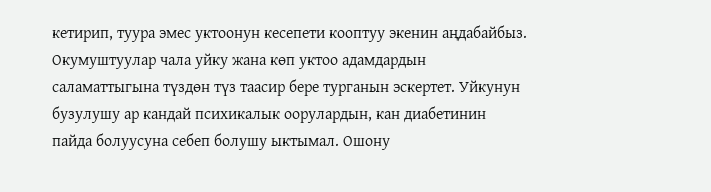кетирип, туура эмес уктоонун кесепети кооптуу экенин аңдабайбыз. Окумуштуулар чала уйку жана көп уктоо адамдардын саламаттыгына түздөн түз таасир бере турганын эскертет. Уйкунун бузулушу ар кандай психикалык оорулардын, кан диабетинин пайда болуусуна себеп болушу ыктымал. Ошону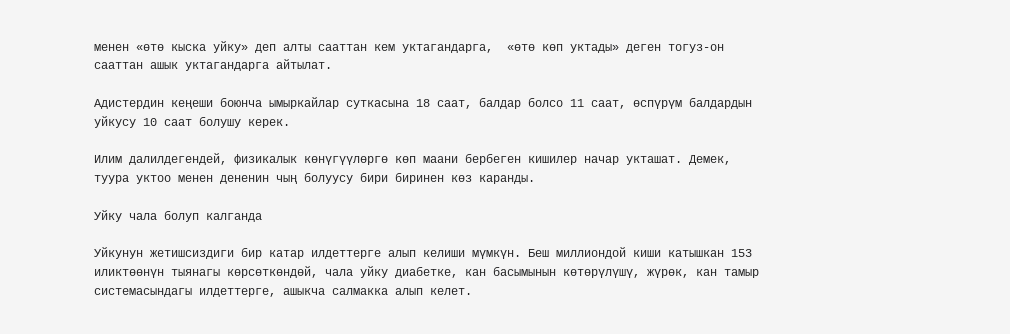менен «өтө кыска уйку» деп алты сааттан кем уктагандарга,  «өтө көп уктады» деген тогуз-он сааттан ашык уктагандарга айтылат.

Адистердин кеңеши боюнча ымыркайлар суткасына 18 саат, балдар болсо 11 саат, өспүрүм балдардын  уйкусу 10 саат болушу керек.

Илим далилдегендей, физикалык көнүгүүлөргө көп маани бербеген кишилер начар укташат. Демек, туура уктоо менен дененин чың болуусу бири биринен көз каранды.

Уйку чала болуп калганда

Уйкунун жетишсиздиги бир катар илдеттерге алып келиши мүмкүн. Беш миллиондой киши катышкан 153 иликтөөнүн тыянагы көрсөткөндөй, чала уйку диабетке, кан басымынын көтөрүлүшү, жүрөк, кан тамыр системасындагы илдеттерге, ашыкча салмакка алып келет.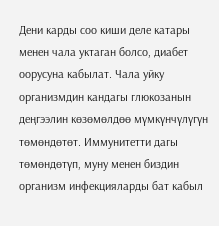Дени карды соо киши деле катары менен чала уктаган болсо, диабет оорусуна кабылат. Чала уйку организмдин кандагы глюкозанын деңгээлин көзөмөлдөө мүмкүнчүлүгүн төмөндөтөт. Иммунитетти дагы төмөндөтүп, муну менен биздин организм инфекцияларды бат кабыл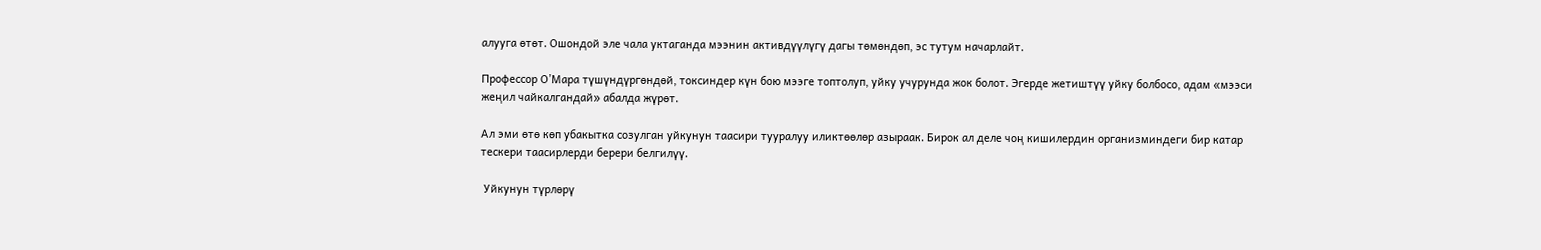алууга өтөт. Ошондой эле чала уктаганда мээнин активдүүлүгү дагы төмөндөп, эс тутум начарлайт.

Профессор О’Мара түшүндүргөндөй, токсиндер күн бою мээге топтолуп, уйку учурунда жок болот. Эгерде жетиштүү уйку болбосо, адам «мээси жеңил чайкалгандай» абалда жүрөт.

Ал эми өтө көп убакытка созулган уйкунун таасири тууралуу иликтөөлөр азыраак. Бирок ал деле чоң кишилердин организминдеги бир катар тескери таасирлерди берери белгилүү.

 Уйкунун түрлөрү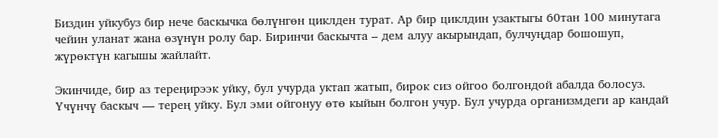Биздин уйкубуз бир нече баскычка бөлүнгөн циклден турат. Ар бир циклдин узактыгы 60тан 100 минутага чейин уланат жана өзүнүн ролу бар. Биринчи баскычта – дем алуу акырындап, булчуңдар бошошуп, жүрөктүн кагышы жайлайт.

Экинчиде, бир аз тереңирээк уйку, бул учурда уктап жатып, бирок сиз ойгоо болгондой абалда болосуз. Үчүнчү баскыч — терең уйку. Бул эми ойгонуу өтө кыйын болгон учур. Бул учурда организмдеги ар кандай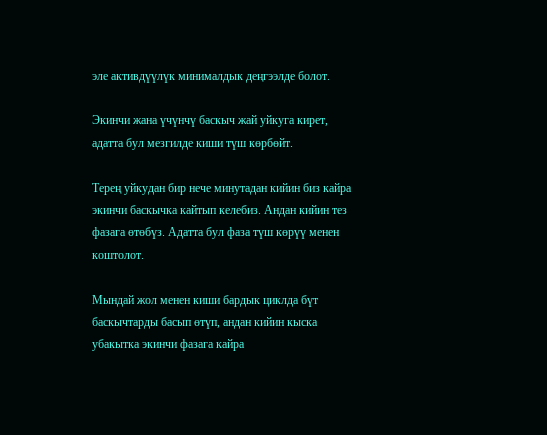эле активдүүлүк минималдык деңгээлде болот.

Экинчи жана үчүнчү баскыч жай уйкуга кирет, адатта бул мезгилде киши түш көрбөйт.

Терең уйкудан бир нече минутадан кийин биз кайра экинчи баскычка кайтып келебиз. Андан кийин тез фазага өтөбүз. Адатта бул фаза түш көрүү менен коштолот.

Мындай жол менен киши бардык циклда бүт баскычтарды басып өтүп, андан кийин кыска убакытка экинчи фазага кайра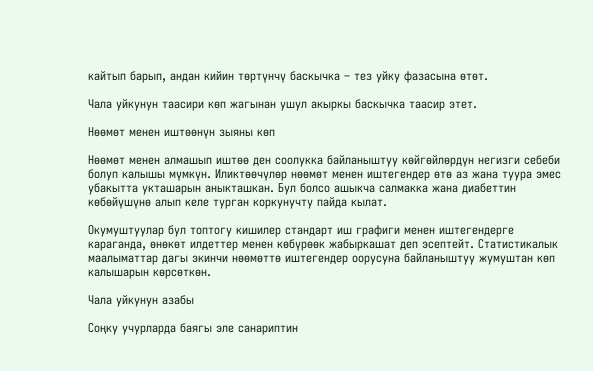кайтып барып, андан кийин төртүнчү баскычка – тез уйку фазасына өтөт.

Чала уйкунун таасири көп жагынан ушул акыркы баскычка таасир этет.

Нөөмөт менен иштөөнүн зыяны көп

Нөөмөт менен алмашып иштөө ден соолукка байланыштуу көйгөйлөрдүн негизги себеби болуп калышы мүмкүн. Иликтөөчүлөр нөөмөт менен иштегендер өтө аз жана туура эмес убакытта укташарын аныкташкан. Бул болсо ашыкча салмакка жана диабеттин көбөйүшүнө алып келе турган коркунучту пайда кылат.

Окумуштуулар бул топтогу кишилер стандарт иш графиги менен иштегендерге караганда, өнөкөт илдеттер менен көбүрөөк жабыркашат деп эсептейт. Статистикалык маалыматтар дагы экинчи нөөмөттө иштегендер оорусуна байланыштуу жумуштан көп калышарын көрсөткөн.

Чала уйкунун азабы

Соңку учурларда баягы эле санариптин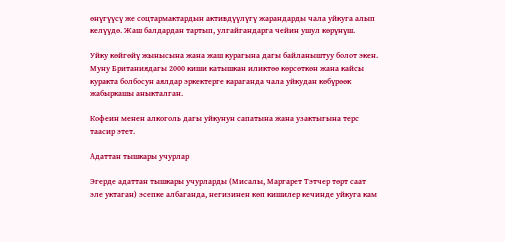өнүгүүсү же соцтармактардын активдүүлүгү жарандарды чала уйкуга алып келүүдө. Жаш балдардан тартып, улгайгандарга чейин ушул көрүнүш.

Уйку көйгөйү жынысына жана жаш курагына дагы байланыштуу болот экен. Муну Британиядагы 2000 киши катышкан иликтөө көрсөткөн жана кайсы куракта болбосун аялдар эркектерге караганда чала уйкудан көбүрөөк жабыркашы аныкталган.

Кофеин менен алкоголь дагы уйкунун сапатына жана узактыгына терс
таасир этет.

Адаттан тышкары учурлар

Эгерде адаттан тышкары учурларды (Мисалы, Маргарет Тэтчер төрт саат эле уктаган) эсепке албаганда, негизинен көп кишилер кечинде уйкуга кам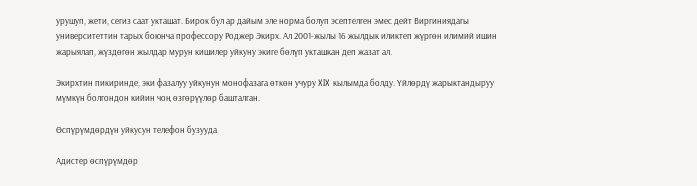урушуп, жети, сегиз саат укташат. Бирок бул ар дайым эле норма болуп эсептелген эмес дейт Виргиниядагы университеттин тарых боюнча профессору Роджер Экирх. Ал 2001-жылы 16 жылдык иликтеп жүргөн илимий ишин жарыялап, жүздөгөн жылдар мурун кишилер уйкуну экиге бөлүп укташкан деп жазат ал.

Экирхтин пикиринде, эки фазалуу уйкунун монофазага өткөн учуру XIX кылымда болду. Үйлөрдү жарыктандыруу мүмкүн болгондон кийин чоң өзгөрүүлөр башталган.

Өспүрүмдөрдүн уйкусун телефон бузууда

Адистер өспүрүмдөр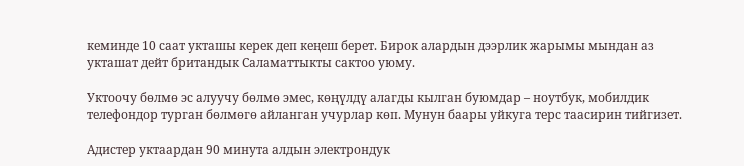кеминде 10 саат укташы керек деп кеңеш берет. Бирок алардын дээрлик жарымы мындан аз укташат дейт британдык Саламаттыкты сактоо уюму.

Уктоочу бөлмө эс алуучу бөлмө эмес, көңүлдү алагды кылган буюмдар – ноутбук, мобилдик телефондор турган бөлмөгө айланган учурлар көп. Мунун баары уйкуга терс таасирин тийгизет.

Адистер уктаардан 90 минута алдын электрондук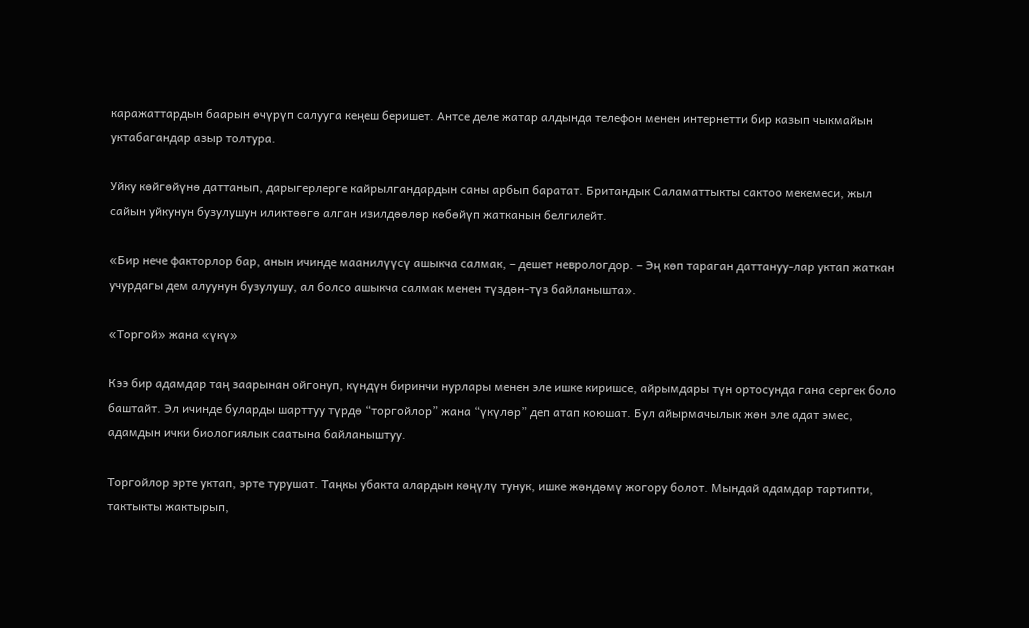каражаттардын баарын өчүрүп салууга кеңеш беришет. Антсе деле жатар алдында телефон менен интернетти бир казып чыкмайын уктабагандар азыр толтура.

Уйку көйгөйүнө даттанып, дарыгерлерге кайрылгандардын саны арбып баратат. Британдык Саламаттыкты сактоо мекемеси, жыл сайын уйкунун бузулушун иликтөөгө алган изилдөөлөр көбөйүп жатканын белгилейт.

«Бир нече факторлор бар, анын ичинде маанилүүсү ашыкча салмак, – дешет неврологдор. – Эң көп тараган даттануу-лар уктап жаткан учурдагы дем алуунун бузулушу, ал болсо ашыкча салмак менен түздөн-түз байланышта».

«Торгой» жана «үкү»

Кээ бир адамдар таң заарынан ойгонуп, күндүн биринчи нурлары менен эле ишке киришсе, айрымдары түн ортосунда гана сергек боло баштайт. Эл ичинде буларды шарттуу түрдө “торгойлор” жана “үкүлөр” деп атап коюшат. Бул айырмачылык жөн эле адат эмес, адамдын ички биологиялык саатына байланыштуу.

Торгойлор эрте уктап, эрте турушат. Таңкы убакта алардын көңүлү тунук, ишке жөндөмү жогору болот. Мындай адамдар тартипти, тактыкты жактырып,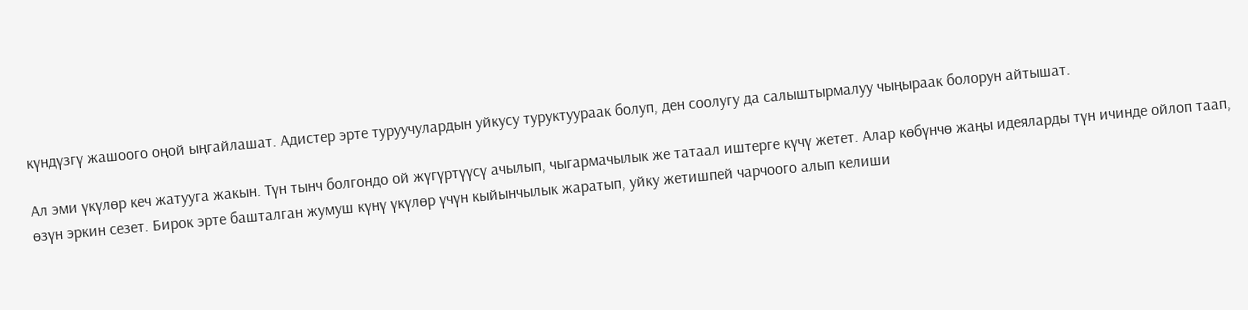күндүзгү жашоого оңой ыңгайлашат. Адистер эрте туруучулардын уйкусу туруктуураак болуп, ден соолугу да салыштырмалуу чыңыраак болорун айтышат.

Ал эми үкүлөр кеч жатууга жакын. Түн тынч болгондо ой жүгүртүүсү ачылып, чыгармачылык же татаал иштерге күчү жетет. Алар көбүнчө жаңы идеяларды түн ичинде ойлоп таап, өзүн эркин сезет. Бирок эрте башталган жумуш күнү үкүлөр үчүн кыйынчылык жаратып, уйку жетишпей чарчоого алып келиши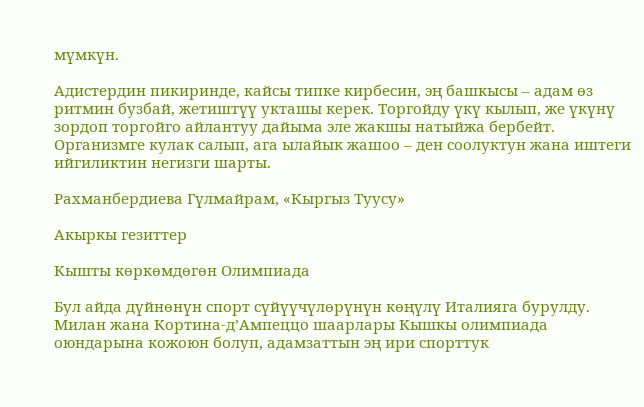мүмкүн.

Адистердин пикиринде, кайсы типке кирбесин, эң башкысы – адам өз ритмин бузбай, жетиштүү укташы керек. Торгойду үкү кылып, же үкүнү зордоп торгойго айлантуу дайыма эле жакшы натыйжа бербейт. Организмге кулак салып, ага ылайык жашоо – ден соолуктун жана иштеги ийгиликтин негизги шарты.

Рахманбердиева Гүлмайрам, «Кыргыз Туусу»

Акыркы гезиттер

Кышты көркөмдөгөн Олимпиада

Бул айда дүйнөнүн спорт сүйүүчүлөрүнүн көңүлү Италияга бурулду. Милан жана Кортина-д’Ампеццо шаарлары Кышкы олимпиада оюндарына кожоюн болуп, адамзаттын эң ири спорттук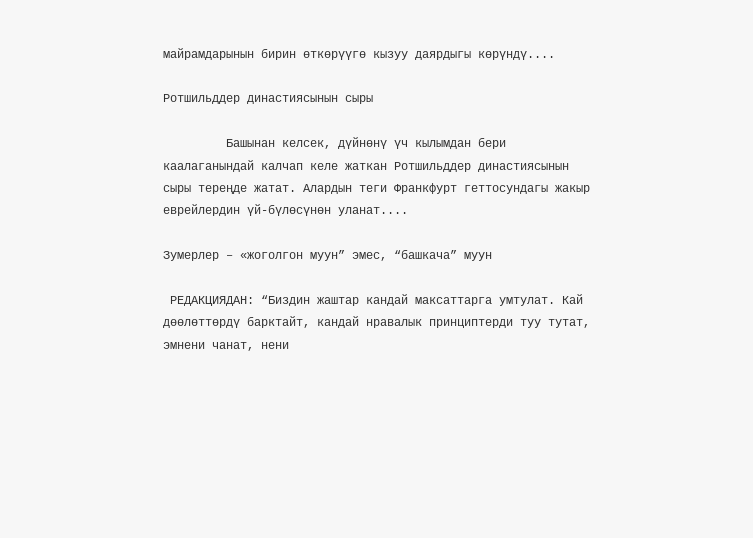майрамдарынын бирин өткөрүүгө кызуу даярдыгы көрүндү....

Ротшильддер династиясынын сыры

         Башынан келсек, дүйнөнү үч кылымдан бери каалаганындай калчап келе жаткан Ротшильддер династиясынын сыры тереңде жатат. Алардын теги Франкфурт геттосундагы жакыр еврейлердин үй-бүлөсүнөн уланат....

Зумерлер – «жоголгон муун” эмес, “башкача” муун

 РЕДАКЦИЯДАН: “Биздин жаштар кандай максаттарга умтулат. Кай дөөлөттөрдү барктайт, кандай нравалык принциптерди туу тутат, эмнени чанат, нени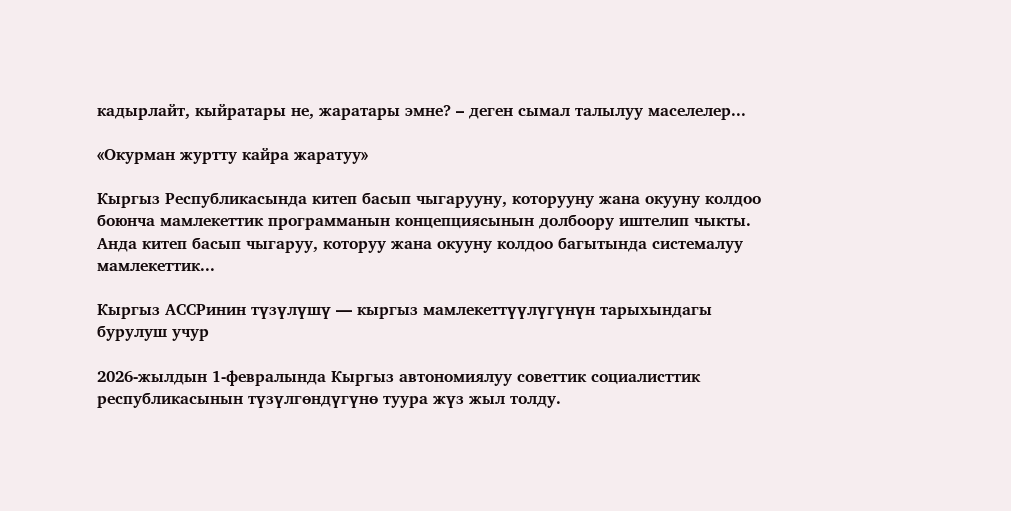кадырлайт, кыйратары не, жаратары эмне? – деген сымал талылуу маселелер...

«Окурман журтту кайра жаратуу»

Кыргыз Республикасында китеп басып чыгарууну, которууну жана окууну колдоо боюнча мамлекеттик программанын концепциясынын долбоору иштелип чыкты. Анда китеп басып чыгаруу, которуу жана окууну колдоо багытында системалуу мамлекеттик...

Кыргыз АССРинин түзүлүшү — кыргыз мамлекеттүүлүгүнүн тарыхындагы бурулуш учур

2026-жылдын 1-февралында Кыргыз автономиялуу советтик социалисттик республикасынын түзүлгөндүгүнө туура жүз жыл толду.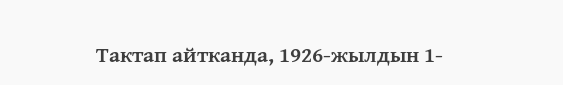Тактап айтканда, 1926-жылдын 1-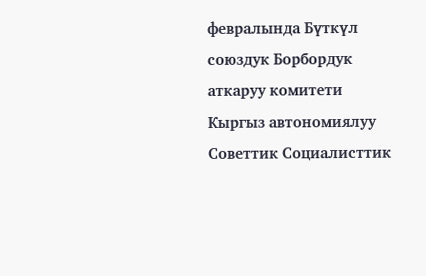февралында Бүткүл союздук Борбордук аткаруу комитети Кыргыз автономиялуу Советтик Социалисттик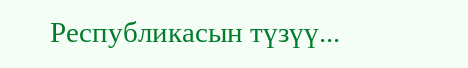Республикасын түзүү...